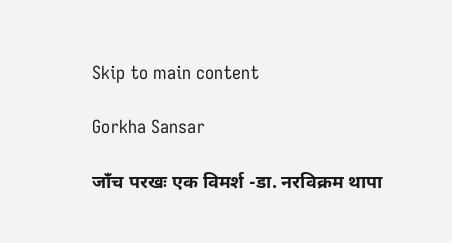Skip to main content

Gorkha Sansar

जाँच परखः एक विमर्श -डा. नरविक्रम थापा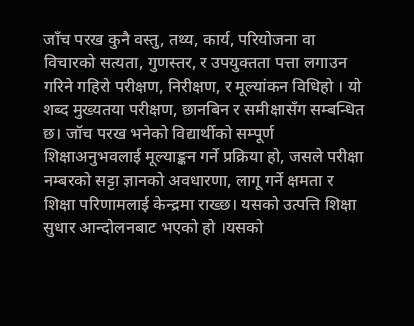जाँच परख कुनै वस्तु, तथ्य, कार्य, परियोजना वा विचारको सत्यता, गुणस्तर, र उपयुक्तता पत्ता लगाउन गरिने गहिरो परीक्षण, निरीक्षण, र मूल्यांकन विधिहो । यो शब्द मुख्यतया परीक्षण, छानबिन र समीक्षासँग सम्बन्धित छ। जॉच परख भनेको विद्यार्थीको सम्पूर्ण शिक्षाअनुभवलाई मूल्याङ्कन गर्ने प्रक्रिया हो, जसले परीक्षा नम्बरको सट्टा ज्ञानको अवधारणा, लागू गर्ने क्षमता र शिक्षा परिणामलाई केन्द्रमा राख्छ। यसको उत्पत्ति शिक्षा सुधार आन्दोलनबाट भएको हो ।यसको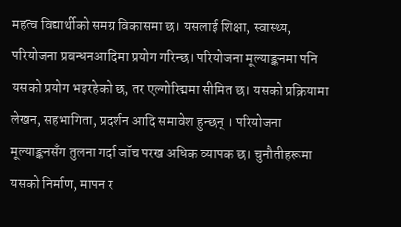महत्व विद्यार्थीको समग्र विकासमा छ। यसलाई शिक्षा, स्वास्थ्य, परियोजना प्रबन्धनआदिमा प्रयोग गरिन्छ। परियोजना मूल्याङ्कनमा पनि यसको प्रयोग भइरहेको छ, तर एल्गोरिद्ममा सीमित छ। यसको प्रक्रियामा लेखन, सहभागिता, प्रदर्शन आदि समावेश हुन्छन् । परियोजना मूल्याङ्कनसँग तुलना गर्दा जॉच परख अधिक व्यापक छ। चुनौतीहरूमा यसको निर्माण, मापन र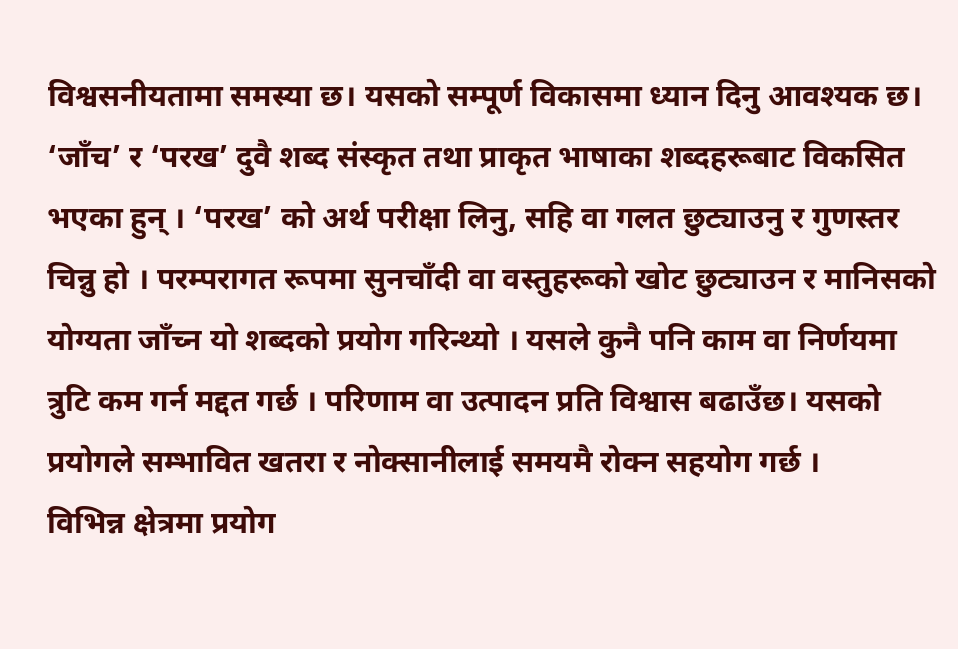विश्वसनीयतामा समस्या छ। यसको सम्पूर्ण विकासमा ध्यान दिनु आवश्यक छ।
‘जाँच’ र ‘परख’ दुवै शब्द संस्कृत तथा प्राकृत भाषाका शब्दहरूबाट विकसित भएका हुन् । ‘परख’ को अर्थ परीक्षा लिनु, सहि वा गलत छुट्याउनु र गुणस्तर चिन्नु हो । परम्परागत रूपमा सुनचाँदी वा वस्तुहरूको खोट छुट्याउन र मानिसको योग्यता जाँच्न यो शब्दको प्रयोग गरिन्थ्यो । यसले कुनै पनि काम वा निर्णयमा त्रुटि कम गर्न मद्दत गर्छ । परिणाम वा उत्पादन प्रति विश्वास बढाउँछ। यसको प्रयोगले सम्भावित खतरा र नोक्सानीलाई समयमै रोक्न सहयोग गर्छ ।
विभिन्न क्षेत्रमा प्रयोग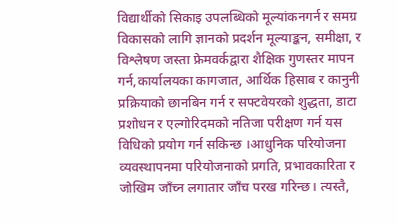विद्यार्थीको सिकाइ उपलब्धिको मूल्यांकनगर्न र समग्र विकासको लागि ज्ञानको प्रदर्शन मूल्याङ्कन, समीक्षा, र विश्लेषण जस्ता फ्रेमवर्कद्वारा शैक्षिक गुणस्तर मापन गर्न,कार्यालयका कागजात, आर्थिक हिसाब र कानुनी प्रक्रियाको छानबिन गर्न र सफ्टवेयरको शुद्धता, डाटा प्रशोधन र एल्गोरिदमको नतिजा परीक्षण गर्न यस विधिको प्रयोग गर्न सकिन्छ ।आधुनिक परियोजना व्यवस्थापनमा परियोजनाको प्रगति, प्रभावकारिता र जोखिम जाँच्न लगातार जाँच परख गरिन्छ। त्यस्तै,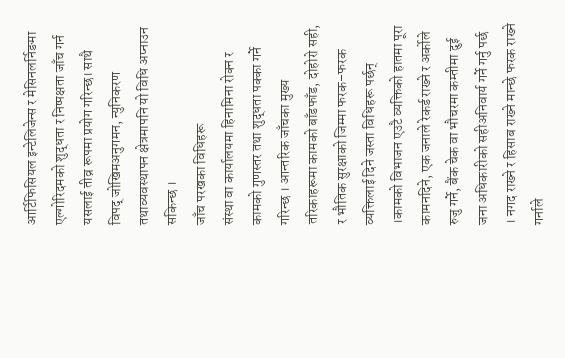आर्टिफिसियल इन्टेलिजेन्स र मेसिनलर्निङमा एल्गोरिदमको शुद्धता र निष्पक्षता जाँच गर्न यसलाई तीव्र रूपमा प्रयोग गरिन्छ। साथै विपद् जोखिमअनुगमन, न्युनिकरण तथाव्यवस्थापन क्षेत्रमापनि यो विधि अप्नाउन सकिन्छ ।
जाँच परखका विधिहरू
संस्था वा कार्यालयमा हिनामिना रोक्न र कामको गुणस्तर तथा शुद्धता पक्का गर्ने गरिन्छ । आन्तरिक जाँचका मुख्य तरिकाहरूमा कामको बाँडफाँड, दोहोरो सही, र भौतिक सुरक्षाको जिम्मा फरक–फरक व्यक्तिलाई दिने जस्ता विधिहरू पर्छन् ।कामको विभाजन एउटै व्यक्तिको हातमा पूरा कामनदिने, एक जनाले रेकर्ड राख्ने र अर्कोले रुजु गर्ने, बैंक चेक वा भौचरमा कम्तीमा दुई जना अधिकारीको सहीअनिवार्य गर्ने गर्नु पर्छ । नगद राख्ने र हिसाब राख्ने मान्छे फरक राख्ने गर्नाले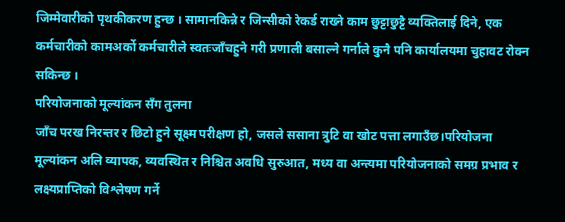जिम्मेवारीको पृथकीकरण हुन्छ । सामानकिन्ने र जिन्सीको रेकर्ड राख्ने काम छुट्टाछुट्टै व्यक्तिलाई दिने, एक कर्मचारीको कामअर्को कर्मचारीले स्वतःजाँचहुने गरी प्रणाली बसाल्ने गर्नाले कुनै पनि कार्यालयमा चुहावट रोक्न सकिन्छ ।
परियोजनाको मूल्यांकन सँग तुलना
जाँच परख निरन्तर र छिटो हुने सूक्ष्म परीक्षण हो, जसले ससाना त्रुटि वा खोट पत्ता लगाउँछ।परियोजना मूल्यांकन अलि व्यापक, व्यवस्थित र निश्चित अवधि सुरुआत, मध्य वा अन्त्यमा परियोजनाको समग्र प्रभाव र लक्ष्यप्राप्तिको विश्लेषण गर्ने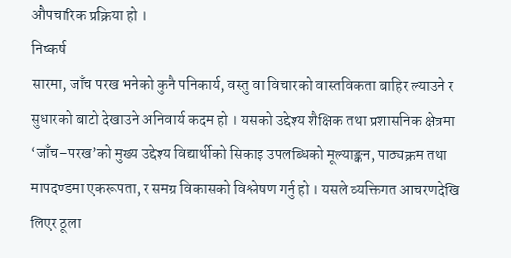औपचारिक प्रक्रिया हो ।
निष्कर्ष
सारमा, जाँच परख भनेको कुनै पनिकार्य, वस्तु वा विचारको वास्तविकता बाहिर ल्याउने र सुधारको बाटो देखाउने अनिवार्य कदम हो । यसको उद्देश्य शैक्षिक तथा प्रशासनिक क्षेत्रमा ‘जाँच–परख’को मुख्य उद्देश्य विद्यार्थीको सिकाइ उपलब्धिको मूल्याङ्कन, पाठ्यक्रम तथा मापदण्डमा एकरूपता, र समग्र विकासको विश्लेषण गर्नु हो । यसले व्यक्तिगत आचरणदेखि लिएर ठूला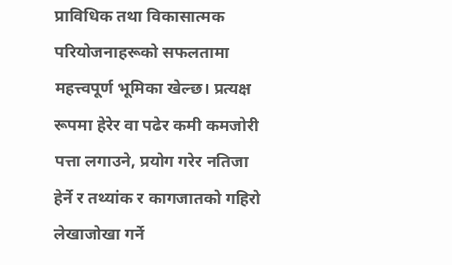प्राविधिक तथा विकासात्मक परियोजनाहरूको सफलतामा महत्त्वपूर्ण भूमिका खेल्छ। प्रत्यक्ष रूपमा हेरेर वा पढेर कमी कमजोरी पत्ता लगाउने, प्रयोग गरेर नतिजा हेर्ने र तथ्यांक र कागजातको गहिरो लेखाजोखा गर्ने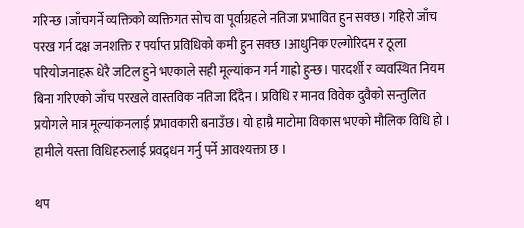गरिन्छ ।जाँचगर्ने व्यक्तिको व्यक्तिगत सोच वा पूर्वाग्रहले नतिजा प्रभावित हुन सक्छ। गहिरो जाँच परख गर्न दक्ष जनशक्ति र पर्याप्त प्रविधिको कमी हुन सक्छ ।आधुनिक एल्गोरिदम र ठूला परियोजनाहरू धेरै जटिल हुने भएकाले सही मूल्यांकन गर्न गाह्रो हुन्छ। पारदर्शी र व्यवस्थित नियम बिना गरिएको जाँच परखले वास्तविक नतिजा दिँदैन । प्रविधि र मानव विवेक दुवैको सन्तुलित प्रयोगले मात्र मूल्यांकनलाई प्रभावकारी बनाउँछ। यो हाम्रै माटोमा विकास भएको मौलिक विधि हो । हामीले यस्ता विधिहरुलाई प्रवद्र्धन गर्नु पर्ने आवश्यक्ता छ ।

थप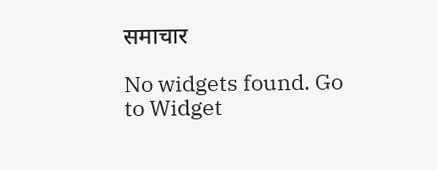समाचार

No widgets found. Go to Widget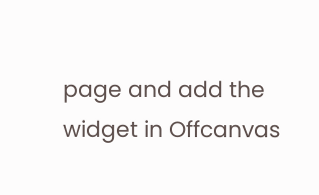page and add the widget in Offcanvas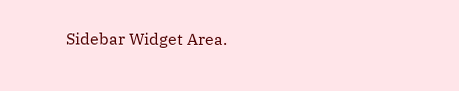Sidebar Widget Area.